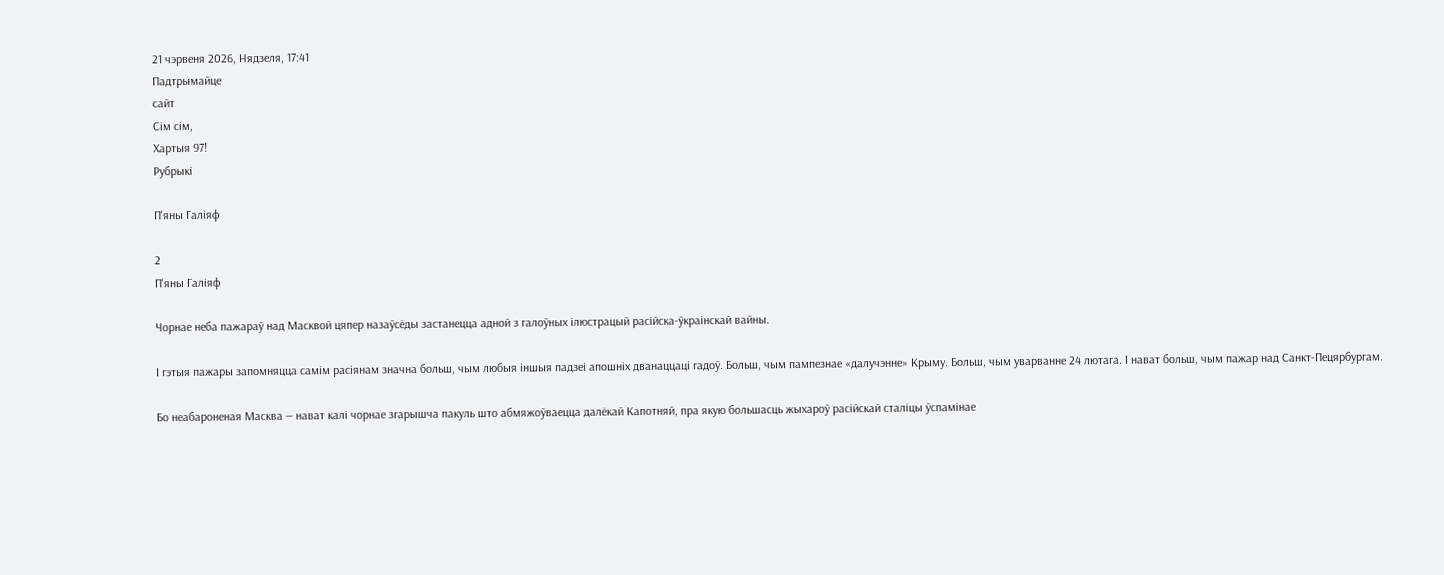21 чэрвеня 2026, Нядзеля, 17:41
Падтрымайце
сайт
Сім сім,
Хартыя 97!
Рубрыкі

П'яны Галіяф

2
П'яны Галіяф

Чорнае неба пажараў над Масквой цяпер назаўсёды застанецца адной з галоўных ілюстрацый расійска-ўкраінскай вайны.

І гэтыя пажары запомняцца самім расіянам значна больш, чым любыя іншыя падзеі апошніх дванаццаці гадоў. Больш, чым пампезнае «далучэнне» Крыму. Больш, чым уварванне 24 лютага. І нават больш, чым пажар над Санкт-Пецярбургам.

Бо неабароненая Масква — нават калі чорнае згарышча пакуль што абмяжоўваецца далёкай Капотняй, пра якую большасць жыхароў расійскай сталіцы ўспамінае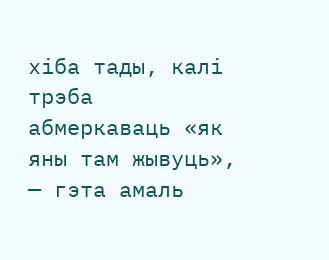хіба тады, калі трэба абмеркаваць «як яны там жывуць», — гэта амаль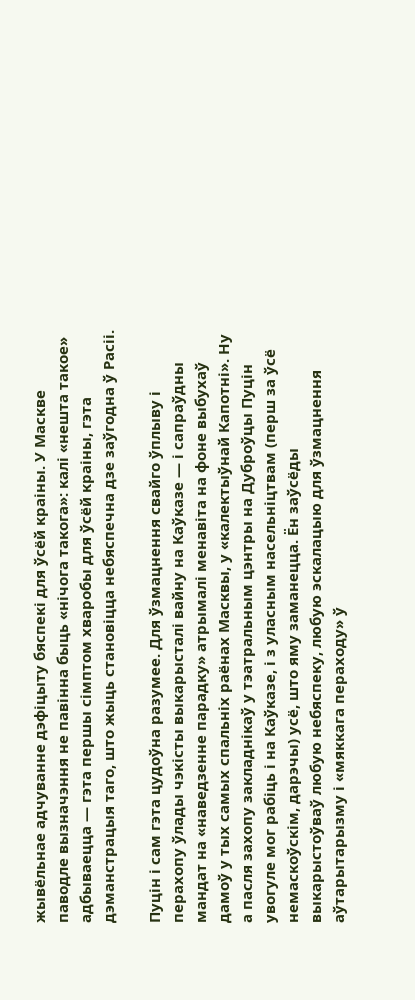жывёльнае адчуванне дэфіцыту бяспекі для ўсёй краіны. У Маскве паводле вызначэння не павінна быць «нічога такога»: калі «нешта такое» адбываецца — гэта першы сімптом хваробы для ўсёй краіны, гэта дэманстрацыя таго, што жыць становіцца небяспечна дзе заўгодна ў Расіі.

Пуцін і сам гэта цудоўна разумее. Для ўзмацнення свайго ўплыву і перахопу ўлады чэкісты выкарысталі вайну на Каўказе — і сапраўдны мандат на «наведзенне парадку» атрымалі менавіта на фоне выбухаў дамоў у тых самых спальніх раёнах Масквы, у «калектыўнай Капотні». Ну а пасля захопу закладнікаў у тэатральным цэнтры на Дуброўцы Пуцін увогуле мог рабіць і на Каўказе, і з уласным насельніцтвам (перш за ўсё немаскоўскім, дарэчы) усё, што яму заманецца. Ён заўсёды выкарыстоўваў любую небяспеку, любую эскалацыю для ўзмацнення аўтарытарызму і «мяккага пераходу» ў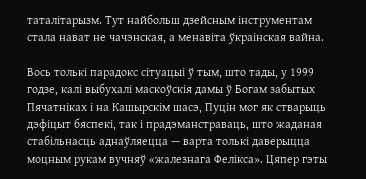таталітарызм. Тут найбольш дзейсным інструментам стала нават не чачэнская, а менавіта ўкраінская вайна.

Вось толькі парадокс сітуацыі ў тым, што тады, у 1999 годзе, калі выбухалі маскоўскія дамы ў Богам забытых Пячатніках і на Кашырскім шасэ, Пуцін мог як стварыць дэфіцыт бяспекі, так і прадэманстраваць, што жаданая стабільнасць аднаўляецца — варта толькі даверыцца моцным рукам вучняў «жалезнага Фелікса». Цяпер гэты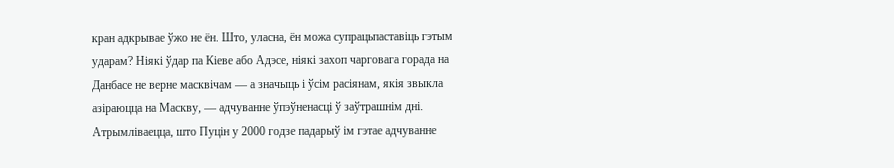кран адкрывае ўжо не ён. Што, уласна, ён можа супрацьпаставіць гэтым ударам? Ніякі ўдар па Кіеве або Адэсе, ніякі захоп чарговага горада на Данбасе не верне масквічам — а значыць і ўсім расіянам, якія звыкла азіраюцца на Маскву, — адчуванне ўпэўненасці ў заўтрашнім дні. Атрымліваецца, што Пуцін у 2000 годзе падарыў ім гэтае адчуванне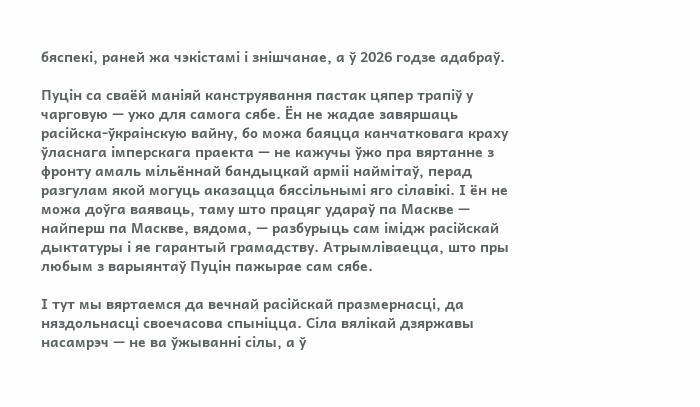бяспекі, раней жа чэкістамі і знішчанае, а ў 2026 годзе адабраў.

Пуцін са сваёй маніяй канструявання пастак цяпер трапіў у чарговую — ужо для самога сябе. Ён не жадае завяршаць расійска-ўкраінскую вайну, бо можа баяцца канчатковага краху ўласнага імперскага праекта — не кажучы ўжо пра вяртанне з фронту амаль мільённай бандыцкай арміі наймітаў, перад разгулам якой могуць аказацца бяссільнымі яго сілавікі. І ён не можа доўга ваяваць, таму што працяг удараў па Маскве — найперш па Маскве, вядома, — разбурыць сам імідж расійскай дыктатуры і яе гарантый грамадству. Атрымліваецца, што пры любым з варыянтаў Пуцін пажырае сам сябе.

І тут мы вяртаемся да вечнай расійскай празмернасці, да няздольнасці своечасова спыніцца. Сіла вялікай дзяржавы насамрэч — не ва ўжыванні сілы, а ў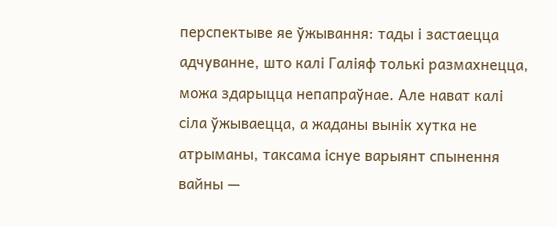перспектыве яе ўжывання: тады і застаецца адчуванне, што калі Галіяф толькі размахнецца, можа здарыцца непапраўнае. Але нават калі сіла ўжываецца, а жаданы вынік хутка не атрыманы, таксама існуе варыянт спынення вайны —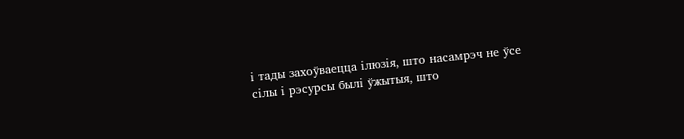і тады захоўваецца ілюзія, што насамрэч не ўсе сілы і рэсурсы былі ўжытыя, што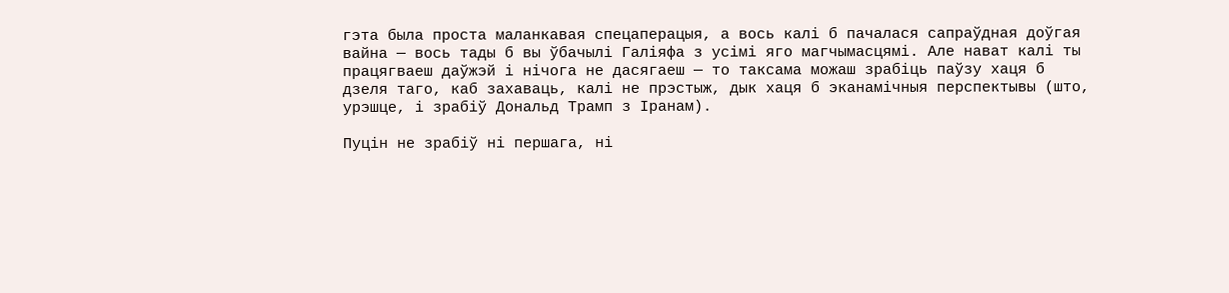гэта была проста маланкавая спецаперацыя, а вось калі б пачалася сапраўдная доўгая вайна — вось тады б вы ўбачылі Галіяфа з усімі яго магчымасцямі. Але нават калі ты працягваеш даўжэй і нічога не дасягаеш — то таксама можаш зрабіць паўзу хаця б дзеля таго, каб захаваць, калі не прэстыж, дык хаця б эканамічныя перспектывы (што, урэшце, і зрабіў Дональд Трамп з Іранам).

Пуцін не зрабіў ні першага, ні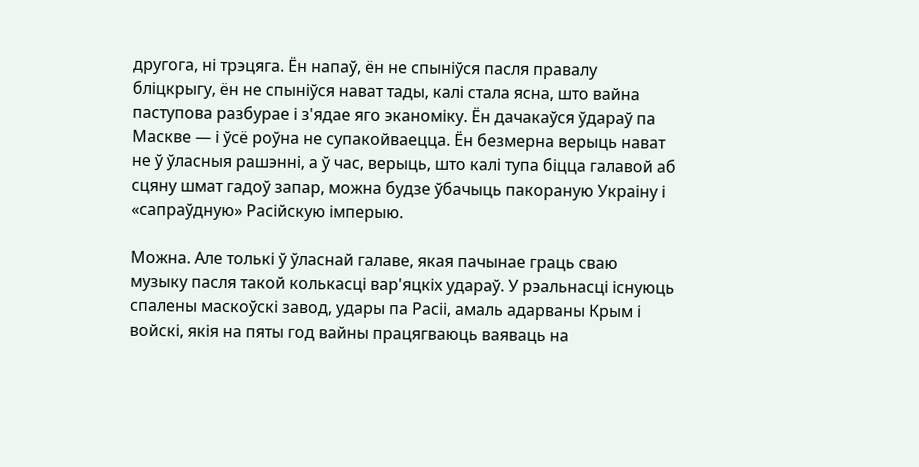другога, ні трэцяга. Ён напаў, ён не спыніўся пасля правалу бліцкрыгу, ён не спыніўся нават тады, калі стала ясна, што вайна паступова разбурае і з'ядае яго эканоміку. Ён дачакаўся ўдараў па Маскве — і ўсё роўна не супакойваецца. Ён безмерна верыць нават не ў ўласныя рашэнні, а ў час, верыць, што калі тупа біцца галавой аб сцяну шмат гадоў запар, можна будзе ўбачыць пакораную Украіну і «сапраўдную» Расійскую імперыю.

Можна. Але толькі ў ўласнай галаве, якая пачынае граць сваю музыку пасля такой колькасці вар'яцкіх удараў. У рэальнасці існуюць спалены маскоўскі завод, удары па Расіі, амаль адарваны Крым і войскі, якія на пяты год вайны працягваюць ваяваць на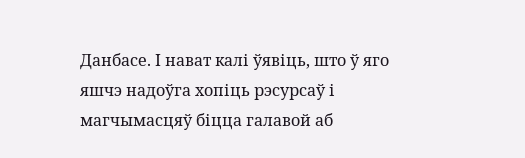Данбасе. І нават калі ўявіць, што ў яго яшчэ надоўга хопіць рэсурсаў і магчымасцяў біцца галавой аб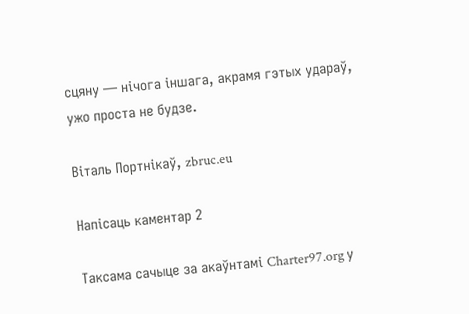сцяну — нічога іншага, акрамя гэтых удараў, ужо проста не будзе.

Віталь Портнікаў, zbruc.eu

Напісаць каментар 2

Таксама сачыце за акаўнтамі Charter97.org у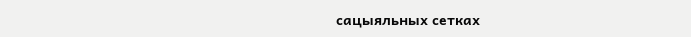сацыяльных сетках